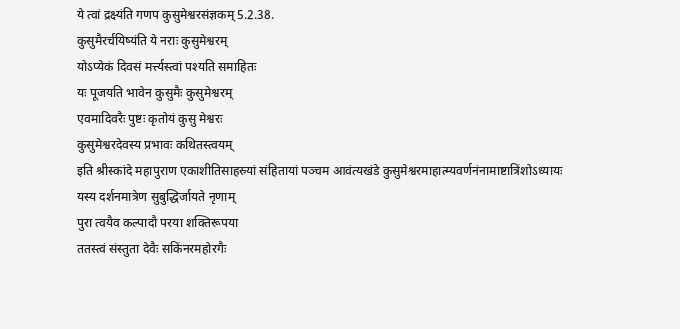ये त्वां द्रक्ष्यंति गणप कुसुमेश्वरसंज्ञकम् 5.2.38.
कुसुमैरर्चयिष्यंति ये नराः कुसुमेश्वरम्
योऽप्येकं दिवसं मर्त्त्यस्त्वां पश्यति समाहितः
यः पूजयति भावेन कुसुमैः कुसुमेश्वरम्
एवमादिवरैः पुष्टः कृतोयं कुसु मेश्वरः
कुसुमेश्वरदेवस्य प्रभावः कथितस्त्वयम्
इति श्रीस्कांदे महापुराण एकाशीतिसाहस्र्यां संहितायां पञ्चम आवंत्यखंडे कुसुमेश्वरमाहात्म्यवर्णनंनामाष्टात्रिंशोऽध्यायः
यस्य दर्शनमात्रेण सुबुद्धिर्जायते नृणाम्
पुरा त्वयैव कल्पादौ परया शक्तिरूपया
ततस्त्वं संस्तुता देवैः सकिंनरमहोरगैः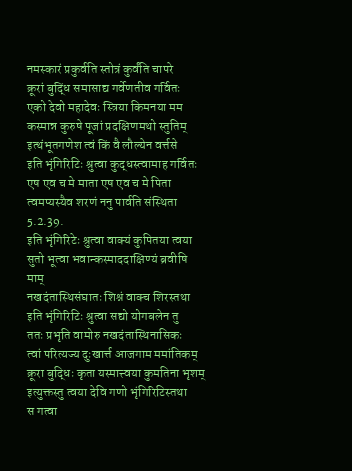नमस्कारं प्रकुर्वति स्तोत्रं कुर्वंति चापरे
क्रूरां बुद्धिं समासाद्य गर्वेणतीव गर्वितः
एको देवो महादेवः स्त्रिया किमनया मम
कस्मान्न कुरुषे पूजां प्रदक्षिणमथो स्तुतिम् इत्थंभूतगणेश त्वं किं वै लौल्येन वर्त्तसे
इति भृंगिरिटिः श्रुत्वा कुद्धस्त्वामाह गर्वितः
एष एव च मे माता एष एव च मे पिता
त्वमप्यस्यैव शरणं ननु पार्वति संस्थिता 5.2.39.
इति भृंगिरिटेः श्रुत्वा वाक्यं कुपितया त्वया
सुतो भूत्वा भवान्कस्माददाक्षिण्यं ब्रवीषि माम्
नखदंतास्थिसंघातः शिश्नं वाक्च शिरस्तथा
इति भृंगिरिटिः श्रुत्वा सद्यो योगबलेन तु
ततः प्रभृति वामोरु नखदंतास्थिनासिकः
त्वां परित्यज्य दुःखार्त्त आजगाम ममांतिकम्
क्रूरा बुद्धिः कृता यस्मात्त्वया कुमतिना भृशम्
इत्युक्तस्तु त्वया देवि गणो भृंगिरिटिस्तथा
स गत्वा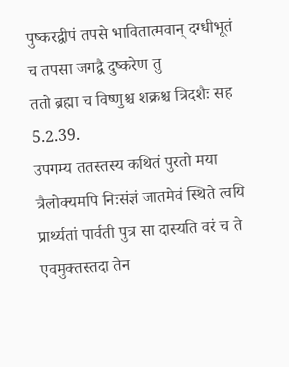पुष्करद्वीपं तपसे भावितात्मवान् दग्धीभूतं च तपसा जगद्वै दुष्करेण तु
ततो ब्रह्मा च विष्णुश्च शक्रश्च त्रिदशैः सह 5.2.39.
उपगम्य ततस्तस्य कथितं पुरतो मया
त्रैलोक्यमपि निःसंज्ञं जातमेवं स्थिते त्वयि
प्रार्थ्यतां पार्वती पुत्र सा दास्यति वरं च ते एवमुक्तस्तदा तेन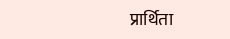प्रार्थिता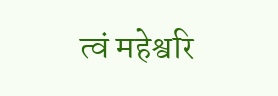त्वं महेश्वरि